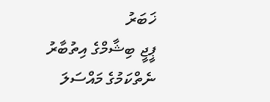ޚަބަރު
ޕީޖީ ބިޝާމްގެ އިތުބާރު ނެތްކަމުގެ މައްސަލަ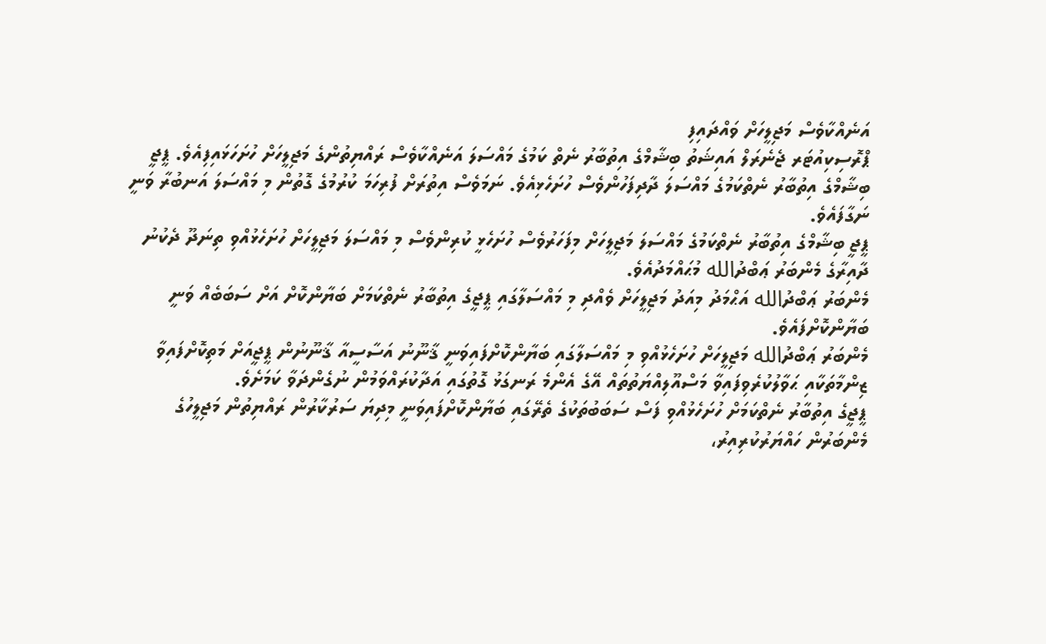އަނެއްކާވެސް މަޖިލީހަށް ވައްދައިފި
ޕްރޮސިކިއުޓަރ ޖެނެރަލް އައިޝަތު ބިޝާމްގެ އިތުބާރު ނެތް ކަމުގެ މައްސަލަ އަނެއްކާވެސް ރައްޔިތުންގެ މަޖިލީހަށް ހުށަހަޅައިފިއެވެ. ޕީޖީ ބިޝާމްގެ އިތުބާރު ނެތްކަމުގެ މައްސަލަ ދާދިފަހުންވެސް ހުށަހެޅިއެވެ. ނަމަވެސް އިތުރަށް ފުރިހަމަ ކުރުމުގެ ގޮތުން މި މައްސަލަ އަނބުރާ ވަނީ ނަގާފައެވެ.
ޕީޖީ ބިޝާމްގެ އިތުބާރު ނެތްކަމުގެ މައްސަލަ މަޖިލީހަށް މިފަހަރުވެސް ހުށަހެޅީ ކުރިންވެސް މި މައްސަލަ މަޖިލީހަށް ހުށަހެޅުއްވި ތިނަދޫ ދެކުނު ދާއިރާގެ މެންބަރު ޢަބްދުالله މުޙައްމަދުއެވެ.
މެންބަރު ޢަބްދުالله އަޙްމަދު މިއަދު މަޖިލީހަށް ވެއްދި މި މައްސަލާގައި ޕީޖީގެ އިތުބާރު ނެތްކަމަށް ބަޔާންކޮށް އަށް ސަބަބެއް ވަނީ ބަޔާންކޮށްފައެވެ.
މެންބަރު ޢަބްދުالله މަޖިލީހަށް ހުށަހެޅުއްވި މި މައްސަލާގައި ބަޔާންކޮށްފައިވަނީ ޤާނޫނު އަސާސީއާ ޤާނޫނުން ޕީޖީއަށް މަތިކޮށްފައިވާ ޒިންމާތަކާއި ޙަވާލުކުރެވިފައިވާ މަސްއޫލިއްޔަތުތައް އޭގެ އެންމެ ރަނގަޅު ގޮތުގައި އަދާކުރައްވަމުން ނުގެންދަވާ ކަމަށެވެ.
ޕީޖީގެ އިތުބާރު ނެތްކަމަށް ހުށަހެޅުއްވި ފަސް ސަބަބުތަކުގެ ތެރޭގައި ބަޔާންކޮށްފައިވަނީ މިދިޔަ ސަރުކާރުން ރައްޔިތުން މަޖިލީހުގެ މެންބަރުން ހައްޔަރުކުރިއިރު،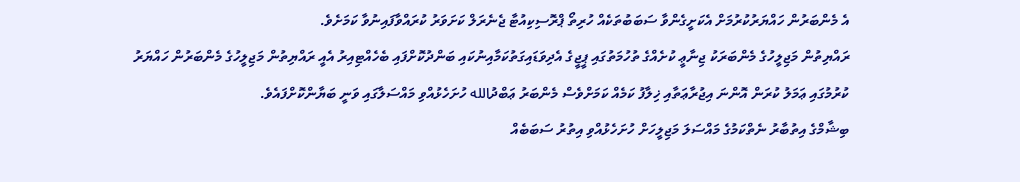އެ މެންބަރުން ހައްޔަރުކުރުމަށް އެކަށީގެންވާ ސަބަބުތަކެއް ހުރިތޯ ޕްރޮސިކިއުޓާ ޖެނެރަލް ކަށަވަރު ކުރައްވާފައިނުވާ ކަމަށެވެ.
ރައްޔިތުން މަޖިލީހުގެ މެންބަރަކު ޖިނާޢީ ކުށެއްގެ ތުހުމަތުގައި ޕީޖީގެ އެދިވަޑައިގަތުކަމާއިނުކައި ބަންދުކޮށްފައި ބެހެއްޓިއިރު އެއީ ރައްޔިތުން މަޖިލީހުގެ މެންބަރުން ހައްޔަރު ކުރުމުގައި ޢަމަލު ކުރަން އޮންނަ އިޖުރާޢަތާއި ޚިލާފު ކަމެއް ކަމަށްވެސް މެންބަރު ޢަބްދުالله ހުށަހެޅުއްވި މައްސަލާގައި ވަނީ ބަޔާންކޮށްފައެވެ.
ބިޝާމްގެ އިތުބާރު ނެތްކަމުގެ މައްސަލަ މަޖިލީހަށް ހުށަހެޅުއްވި އިތުރު ސަބަބެއް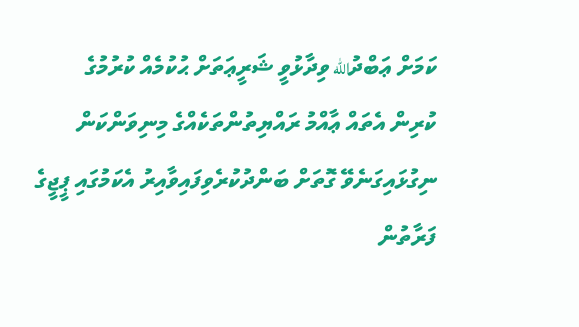ކަމަށް ޢަބްދުالله ވިދާޅުވީ ޝަރީޢަތަށް ޙުކުމެއް ކުރުމުގެ ކުރިން އެތައް ޢާއްމު ރައްޔިތުންތަކެއްގެ މިނިވަންކަން ނިގުޅައިގަނެވޭ ގޮތަށް ބަންދުކުރެވިފައިވާއިރު އެކަމުގައި ޕީޖީގެ ފަރާތުން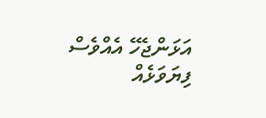އަޅަންޖެހޭ އެއްވެސް ފިޔަވަޅެއް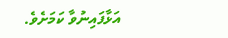އަޅާފައިނުވާ ކަމަށެވެ.